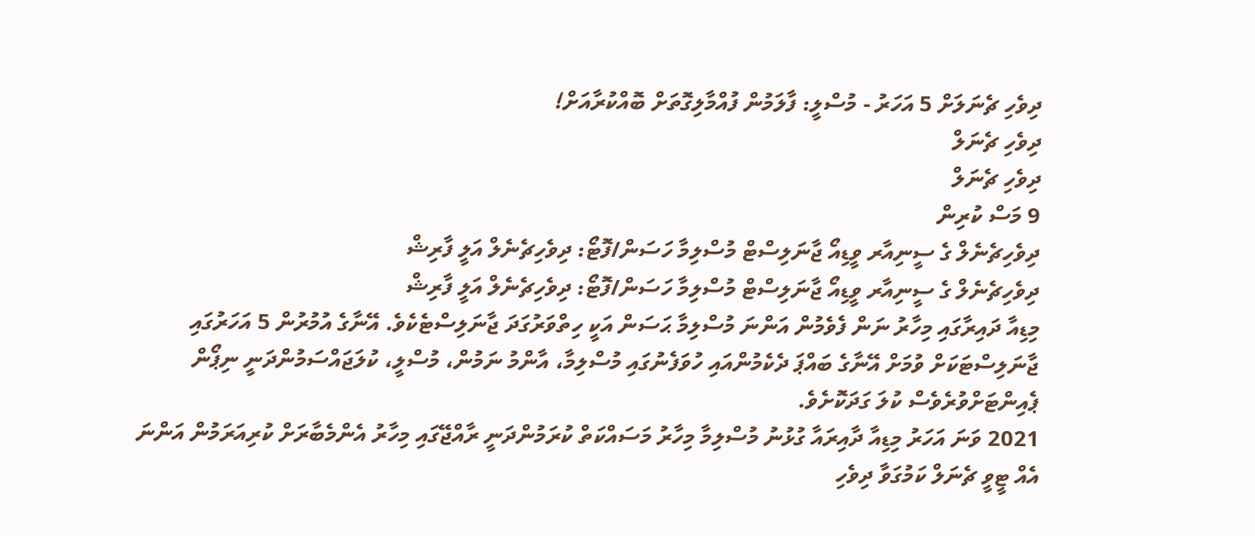ދިވެހި ޗެނަލަށް 5 އަހަރު - މުސްލީ: ފާލަމުން ފުއްމާލިގޮތަށް ބޮއްކުރާއަށް!
ދިވެހި ޗެނަލް
ދިވެހި ޗެނަލް
9 މަސް ކުރިން
ދިވެހިޗެނެލް ގެ ސީނިއާރ ވީޑިއޯ ޖާނަލިސްޓް މުސްލިމާ ހަސަން/ފޮޓޯ: ދިވެހިޗެނެލް އަލީ ފާރިޝް
ދިވެހިޗެނެލް ގެ ސީނިއާރ ވީޑިއޯ ޖާނަލިސްޓް މުސްލިމާ ހަސަން/ފޮޓޯ: ދިވެހިޗެނެލް އަލީ ފާރިޝް
މިޑިއާ ދައިރާގައި މިހާރު ނަން ފެވެމުން އަންނަ މުސްލިމާ ޙަސަން އަކީ ހިތްވަރުގަދަ ޖާނަލިސްޓެކެވެ. އޭނާގެ އުމުރުން 5 އަހަރުގައި ޖާނަލިސްޓަކަށް ވުމަށް އޭނާގެ ބައްޕަ ދެކެމުންއައި ހުވަފެނުގައި މުސްލިމާ، އާންމު ނަމުން، މުސްލީ، ކުލަޖައްސަމުންދަނީ ނިޕޯން ޕެއިންޓަށްވުރެވެސް ކުލަ ގަދަކޮށެވެ.
2021 ވަނަ އަހަރު މިޑިއާ ދާއިރައާ ގުޅުނު މުސްލިމާ މިހާރު މަސައްކަތް ކުރަމުންދަނީ ރާއްޖޭގައި މިހާރު އެންމެބާރަށް ކުރިއަރަމުން އަންނަ އެއް ޓީވީ ޗެނަލް ކަމުގަވާ ދިވެހި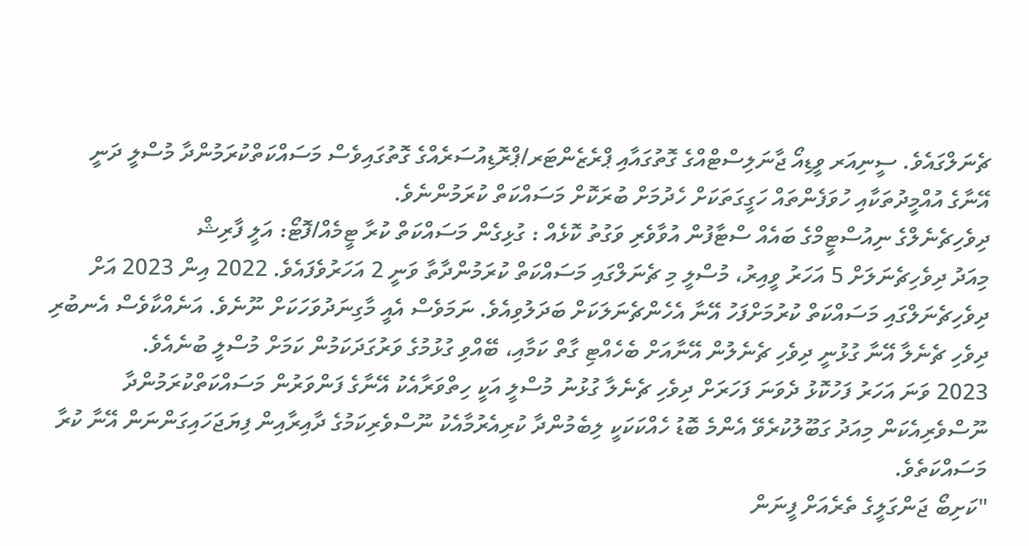ޗެނަލްގައެވެ. ސީނިއަރ ވީޑިއޯ ޖާނަލިސްޓްއްގެ ގޮތުގައާއި ޕްރެޒެންޓަރ/ޕްރޮޑިއުސަރެއްގެ ގޮތުގައިވެސް މަސައްކަތްކުރަމުންދާ މުސްލީ ދަނީ އޭނާގެ އުއްމީދުތަކާއި ހުވަފެންތައް ހަގީގަތަކަށް ހެދުމަށް ބުރަކޮށް މަސައްކަތް ކުރަމުންނެވެ.
ދިވެހިޗެނެލްގެ ނިއުސްޓީމްގެ ބައެއް ސްޓާފުން އުވާވެރި ވަގުތު ކޮޅެއް : ގުޅިގެން މަސައްކަތް ކުރާ ޓީމެއް/ފޮޓޯ: އަލީ ފާރިޝް
މިއަދު ދިވެހިޗެނަލަށް 5 އަހަރު ވީއިރު، މުސްލީ މި ޗެނަލްގައި މަސައްކަތް ކުރަމުންދާތާ ވަނީ 2 އަހަރުވެފައެވެ. 2022 އިން 2023 އަށް ދިވެހިޗެނަލްގައި މަސައްކަތް ކުރުމަށްފަހު އޭނާ އެހެންޗެނަލަކަށް ބަދަލުވިއެވެ. ނަމަވެސް އެއީ މާގިނަދުވަހަކަށް ނޫނެވެ. އަނެއްކާވެސް އެނބުރި ދިވެހި ޗެނެލާ އޭނާ ގުޅުނީ ދިވެހި ޗެނެލުން އޭނާއަށް ބެހެއްޓި ގާތް ކަމާއި، ބޭއްވި ގުޅުމުގެ ވަރުގަދަކަމުން ކަމަށް މުސްލީ ބުނެއެވެ.
2023 ވަނަ އަހަރު ފަހުކޮޅު ދެވަނަ ފަހަރަށް ދިވެހި ޗެނެލާ ގުޅުނު މުސްލީ އަކީ ހިތްވަރާއެކު އޭނާގެ ފަންވަރުން މަސައްކަތްކުރަމުންދާ ނޫސްވެރިއެކަން މިއަދު ގަބޫލުކުރެވޭ އެންމެ ބޮޑު ހެއްކަކަކީ ލިބެމުންދާ ކުރިއެރުމާއެކު ނޫސްވެރިކަމުގެ ދާއިރާއިން ފިޔަޖަހައިގަންނަން އޭނާ ކުރާ މަސައްކަތެވެ.
"ކަށިބޯ ޖަންގަލީގެ ތެރެއަށް ފީނަން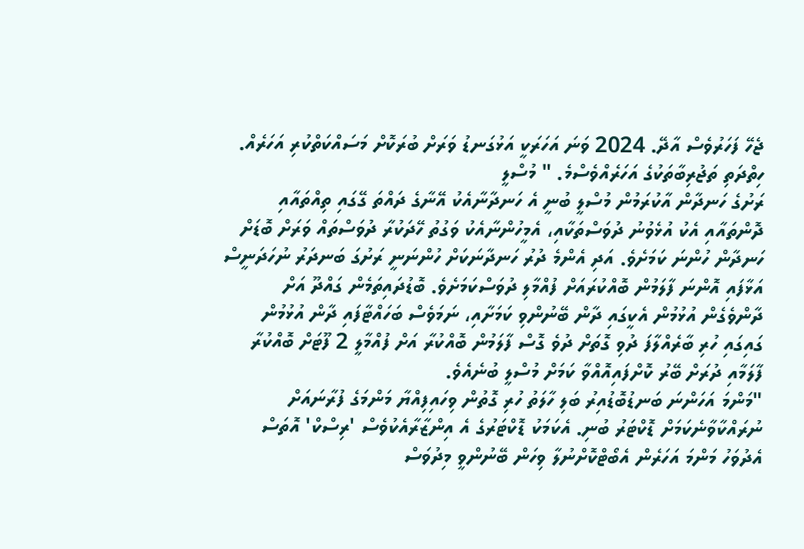ޖެހޭ ފަހަރުވެސް އާދޭ. 2024 ވަނަ އަހަރަކީ އަޅުގަނޑު ވަރަށް ބުރަކޮށް މަސައްކަތްކުރި އަހަރެއް. ހިތްދަތި ތަޖުރިބާތަކުގެ އަހަރެއްވެސްމެ. " މުސްލީ
ރަށުގެ ހަނދާން އާކުރަމުން މުސްލީ ބުނީ އެ ހަނދާނާއެކު އޭނާގެ ދައްތަ ގޭގައި ތިއްތައާއި ދޮންތައާއި އެކު އުޅެވުނު ދުވަސްތަކާއި، އެމީހުންނާއެކު ވަގުތު ހޭދަކުރާ ދުވަސްތައް ވަރަށް ބޮޑަށް ހަނދާން ހުންނަ ކަމަށެވެ. އަދި އެންމެ ދުރު ހަނދާނަކަށް ހުންނަނީ ރަށުގަ ބަނދަރު ނުހަދަނީސް އަޅާފައި އޮންނަ ފާލަމުން ބޮއްކުރައަށް ފުއްމާލި ދުވަސްކަމަށެވެ. ބޮޑުދައިތަމެން ގައްދޫ އަށް ދާންވެގެން އުޅުމުން އެކީގައި ދާން ބޭނުންވި ކަމަށާއި، ނަމަވެސް ބަހައްޓާފައި ދާން އުޅުމުން ގައިގައި ހުރި ބާރެއްލާފަ ދުވި ގޮތަށް ދުވެ ގޮސް ފާލަމުން ބޮއްކުރާ އަށް ފުއްމާލީ 2 ފޫޓަށް ބޮއްކުރާ ފާލަމާއި ދުރަށް ބޭރު ކޮށްފައިއޮއްވާ ކަމަށް މުސްލީ ބުނެއެވެ.
"މަންމަ އަހަންނަ ބަނޑުބޮޑުއިރު ބަލި ހާލަތު ހުރި ގޮތުން ވިހައިފިއްޔާ މަންމަގެ ފުރާނައަށް ނުރައްކާވާނެކަމަށް ޑޮކްޓަރު ބުނި. އެކަމަކު ޑޮކްޓަރުގެ އެ އިންޒާރާއެކުވެސް 'ރިސްކް' އޮތަސް އެދުވަހު މަންމަ އަހަރެން އެބޯޓްކޮށްނުލާ ވިހަން ބޭނުންވީ މިދުވަސް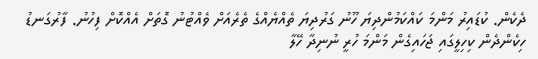ދެކެން. ކުޑައިރު މަންމަ ކައްކަމުންދިޔަ ހޫނު ގަރުދިޔަ ތެއްޔެއްގެ ތެރެއަށް ވެއްޓުނު ގޮތަށް އެއްކޮށް ފިހުނު. ފާރުގަނޑު ހިކެންދެން ކިހިލީގައި ޖަހައިގެން މަންމަ ހުރީ ނުނިދާ ހޭލާ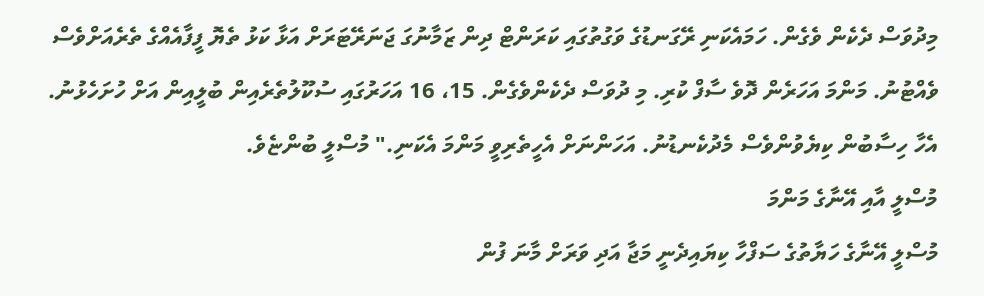މިދުވަސް ދެކެން ވެގެން. ހަމައެކަނި ރޭގަނޑުގެ ވަގުތުގައި ކަރަންޓް ދިން ޒަމާނުގަ ޖަނަރޭޓަރަށް އަޅާ ކަޅު ތެޔޮ ފީފާއެއްގެ ތެރެއަށްވެސް ވެއްޓުނު. މަންމަ އަހަރެން ދޮވެ ސާފް ކުރި. މި ދުވަސް ދެކެންވެގެން. 15، 16 އަހަރުގައި ސުކޫލުތެރެއިން ބުލީއިން އަށް ހުށަހެޅުނު. އެހާ ހިސާބުން ކިޔެވުންވެސް މެދުކެނޑުނު. އަހަންނަށް އެހީތެރިވީ މަންމަ އެކަނި." މުސްލީ ބުންޏެވެ.
މުސްލީ އާއި އޭނާގެ މަންމަ
މުސްލީ އޭނާގެ ހަޔާތުގެ ސަފްހާ ކިޔައިދެނީ މަޖާ އަދި ވަރަށް މާނަ ފުން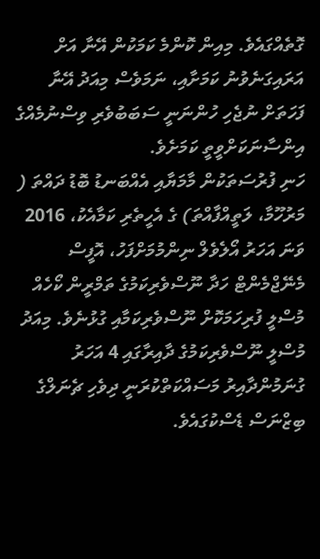ގޮތެއްގައެވެ. މިއިން ކޮންމެ ކަމަކުން އޭނާ އަށް އަރައިގަނެވުނު ކަމަށާއި، ނަމަވެސް މިއަދު އޭނާ ފަހަތަށް ނުޖެހި ހުންނަނީ ސަބަބުވެރި ވިސްނުމެއްގެ އިންސާނަކަށްވީތީ ކަމަށެވެ.
ހަނި ފުރުސަތަކުން މާމަޔާއި އެއްބަނޑު ބޮޑު ދައްތަ ( މަރުހޫމާ، ލަތީއްފާއްތަ) ގެ އެހީތެރި ކަމާއެކު، 2016 ވަނަ އަހަރު އޯލެވެލް ނިންމުމަށްފަހު، އޮފީސް މެނޭޖްމެންޓް ހަދާ ނޫސްވެރިކަމުގެ ތަމްރީން ކޯހެއް މުސްލީ ފުރިހަމަކޮށް ނޫސްވެރިކަމާއި ގުޅުނެވެ. މިއަދު މުސްލީ ނޫސްވެރިކަމުގެ ދާއިރާގައި 4 އަހަރު ގުނަމުންދާއިރު މަސައްކަތްކުރަނީ ދިވެހި ޗެނަލްގެ ބިޒްނަސް ޑެސްކުގައެވެ.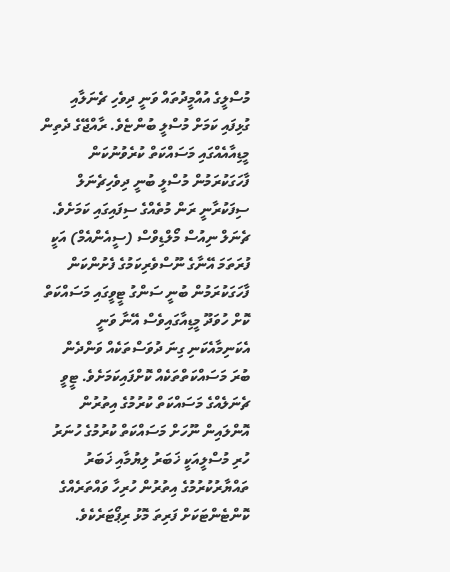މުސްލީގެ އުއްމީދުތައް ވަނީ ދިވެހި ޗެނަލާއި ގުޅިފައި ކަމަށް މުސްލީ ބުންޏެވެ. ރާއްޖޭގެ ދެތިން މީޑިއާއެއްގައި މަސައްކަތް ކުރެވުނުކަން ފާހަގަކުރަމުން މުސްލީ ބުނީ ދިވެހިޗެނަލް ސިފަކުރާނީ ރަން މުތެއްގެ ސިފައިގައި ކަމަށެވެ.
ޗެނަލް ނިއުސް މޯލްޑިވްސް (ސީއެންއެމް) އަކީ ފުރަތަމަ އޭނާގެ ނޫސްވެރިކަމުގެ ފެށުންކަން ފާހަގަކުރަމުން ބުނީ ސަންގު ޓީވީގައި މަސައްކަތް ކޮށް ހުވަދޫ މީޑިއާގައިވެސް އޭނާ ވަނީ އެކަނިމާއެކަނި ގިނަ ދުވަސްތަކެއް ވަންދެން ބުރަ މަސައްކަތްތަކެއް ކޮށްފައިކަމަށެވެ. ޓީވީ ޗެނަލެއްގެ މަސައްކަތް ކުރުމުގެ އިތުރުން އޮންލައިން ނޫހަށް މަސައްކަތް ކުރުމުގެ ހުނަރު ހުރި މުސްލީއަކީ ޚަބަރު ލިޔުމާއި ޚަބަރު ތައްޔާރުކުރުމުގެ އިތުރުން ހުރިހާ ވައްތަރެއްގެ ކޮންޓެންޓަކަށް ފަރިތަ މޮޅު ރިޕޯޓަރެކެވެ.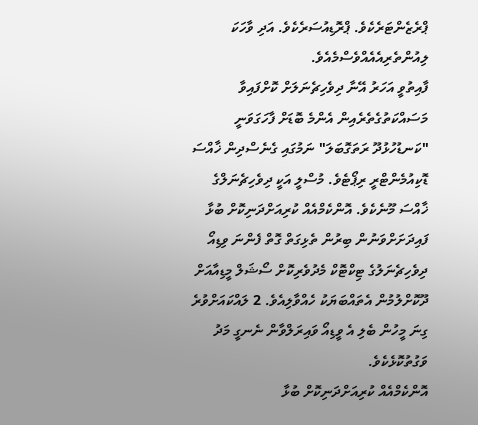ޕްރެޒެންޓަރެކެވެ. ޕްރޮޑިއުސަރެކެވެ. އަދި ވާހަކަ ލިއުންތެރިއެއެއްވެސްމެއެވެ.
ފާއިތުވީ އަހަރު އޭނާ ދިވެހިޗެނަލަށް ކޮށްފައިވާ މަސައްކަތުގެތެރެއިން އެންމެ ބޮޑަށް ފާހަގަވަނީ "ކަނޑުހުޅުދޫ ރަތަގޮބަލަ" ނަމުގައި ގެނެސްދިން ޚާއްސަ ޑޮކިއުމެންޓްރީ ރިޕޯޓެވެ. މުސްލީ އަކީ ދިވެހިޗެނަލްގެ ޚާއްސަ މޫނެކެވެ. އޮންކެމްއެއް ކުރިއަށްދަނިކޮށް ބުޅާ ފައިދަށަށްވަނުން ބިރުން ތެޅިގަތް ގޮތް ފެންނަ ވިޑިއޯ ދިވެހިޗެނަލުގެ ޓިކްޓޮކް މެދުވެރިކޮށް ސޯޝަލް މީޑިއާއަށް ދޫކޮށްލުމުން އެތައްބަޔަކު ހެއްވާލިއެވެ. 2 ލައްކައަށްވުރެ ގިނަ މީހުން ބެލި އެ ވީޑިއޯ ވައިރަލްވާން ނެނގީ މަދު ވަގުތުކޮޅެކެވެ.
އޮންކެމްއެއް ކުރިއަށްދަނިކޮށް ބުޅާ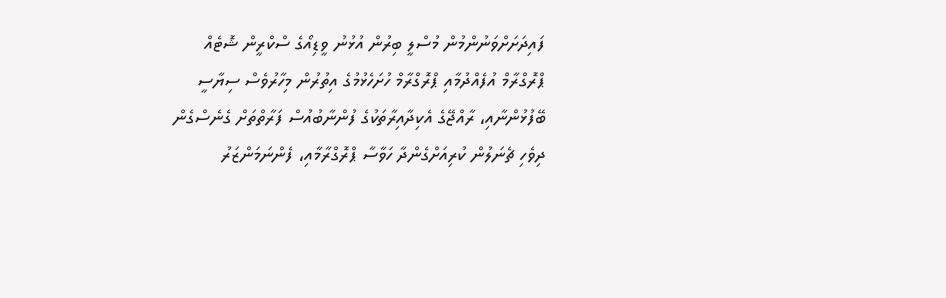ފައިދަށަށްވަނުންމުން މުސްލީ ބިރުން އުޅުނު ވީޑިއޯގެ ސްކްރީން ޝޮޓެއް
ޕްރޮގްރާމް އުފެއްދުމާއި ޕްރޮގްރާމް ހުށަހެޅުމުގެ އިތުރުން މިހާރުވެސް ސިޔާސީ ބޭފުޅުންނާއި، ރާއްޖޭގެ އެކިދާއިރާތަކުގެ ފުންނާބުއުސް ފަރާތްތަށް ގެނެސްގެން ދިވެހި ޗެނަލުން ކުރިއަށްގެންދާ ހަވާސާ ޕްރޮގްރާމާއި، ފެންނަމަންޒަރު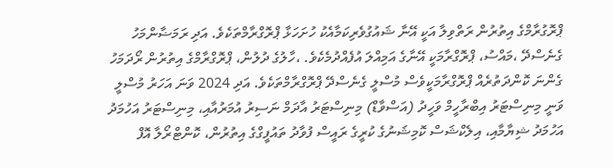ޕްރޮގުރާމްގެ އިތުރުން ރަތްވިލާ އަކީ އޭނާ ޝައުގުވެރިކަމާއެކު ހުށަހަޅާ ޕްރޮގްރާމްތަކެވެ. އަދި ރަމަޟާންމަހު ގެނެސްދޭ ،މައްސު، ޕްރޮގްރާމަކީ އޭނާގެ އަމިއްލަ އުފެއްދުމެކެވެ. ،ހާލުގެ ދުލުން، ޕްރޮގްރާމްގެ އިތުރުން ރޯދަމަހު ގެންނަ ކޮންދަތުރެއް ޕްރޮގްރާމަކީވެސް މުސްލީ ގެނެސްދޭ ޕްރޮގްރާމްތަކެވެ. އަދި 2024 ވަނަ އަހަރު މުސްލީ ވަނީ މިނިސްޓަރު އިބްރާހީމް ވަހީދު (އަސްވާޑް) މިނިސްޓަރު އާދަމް ނަސިރު އުމަރުއާއި، މިނިސްޓަރު އަހުމަދު އަހުމަދު ޝިޔާމާއި، އިލެކްޝަސް ކޮމިޝަނުގެ ކުރީގެ ރައީސް ފުވާދު ތައުފީގްގެ އިތުރުން، ކޮންޓްރޯލާ އޮފް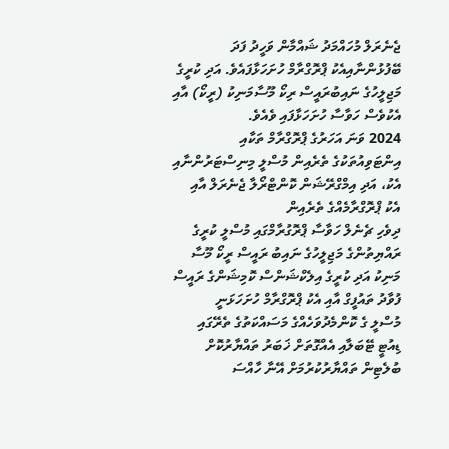ޖެނެރަލް މުހައްމަދު ޝައްމާން ވަހީދު ފަދަ ބޭފުޅުންނާއިއެކު ޕްރޮގްރާމް ހުށަހަޅާފައެވެ. އަދި ކުރީގެ މަޖިލީހުގެ ނައިބުރައީސް ރިކޯ މޫސާމަނިކު (ރީކޯ) އާއި އެކުވެސް ހަވާސާ ހުށަހަޅާފައި ވެއެވެ.
2024 ވަނަ އަހަރުގެ ޕްރޮގްރާމް ތަކާއި އިންޓަވިއުތަކުގެ ތެރެއިން މުސްލީ މިނިސްޓަރުންނާއި އެކު، އަދި އިމްގްރޭޝަން ކޮންޓްރޯލާ ޖެނެރަލް އާއި އެކު ޕްރޮގްރާމެއްގެ ތެރެއިން
ދިވެހި ޗެނެލް ހަވާސާ ޕްރޮގުރާމްގައި މުސްލީ ކުރީގެ ރައްޔިތުންގެ މަޖިލީހުގެ ނައިބު ރައީސް ރީކޯ މޫސާ މަނިކު އަދި ކުރީގެ އިލެކްޝަންސް ކޮމިޝަންގެ ރައީސް ފުވާދު ތައުފީގް އާއި އެކު ޕްރޮގްރާމް ހުށަހަޅަނީ
މުސްލީ ގެ ކޮންމެދުވަހެއްގެ މަސައްކަތުގެ ތެރޭގައި ޑިއުޓީ ޓޭބަލާއި އެއްގޮތަށް ޚަބަރު ތައްޔާރުކޮށް ބުލެޓިން ތައްޔާރުކުރުމަށް އޭނާ ހާއްސަ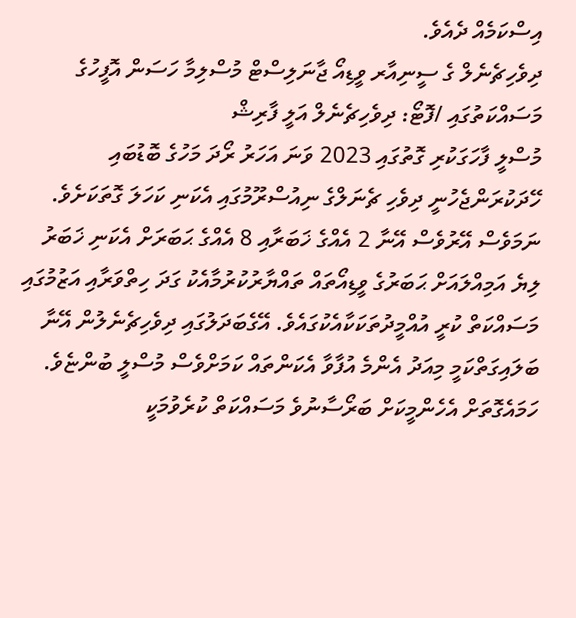އިސްކަމެއް ދެއެވެ.
ދިވެހިޗެނެލް ގެ ސީނިއާރ ވީޑިއޯ ޖާނަލިސްޓް މުސްލިމާ ހަސަން އޮފީހުގެ މަސައްކަތުގައި /ފޮޓޯ: ދިވެހިޗެނެލް އަލީ ފާރިޝް
މުސްލީ ފާހަގަކުރި ގޮތުގައި 2023 ވަނަ އަހަރު ރޯދަ މަހުގެ ބޮޑުބައި ހޭދަކުރަންޖެހުނީ ދިވެހި ޗެނަލްގެ ނިއުސްރޫމުގައި އެކަނި ކަހަލަ ގޮތަކަށެވެ. ނަމަވެސް އޭރުވެސް އޭނާ 2 އެއްގެ ޚަބަރާއި 8 އެއްގެ ޙަބަރަށް އެކަނި ޚަބަރު ލިޔެ އަމިއްލައަށް ޙަބަރުގެ ވީޑިއޯތައް ތައްޔާރުކުރުމާއެކު ގަދަ ހިތްވަރާއި އަޒުމުގައި މަސައްކަތް ކުރީ އުއްމީދުތަކަކާއެކުގައެވެ. އޭގެބަދަލުގައި ދިވެހިޗެނެލުން އޭނާ ބަލައިގަތްކަމީ މިއަދު އެންމެ އުފާވާ އެކަންތައް ކަމަށްވެސް މުސްލީ ބުންޏެވެ. ހަމައެގޮތަށް އެހެންމީކަށް ބަރޯސާނުވެ މަސައްކަތް ކުރެވުމަކީ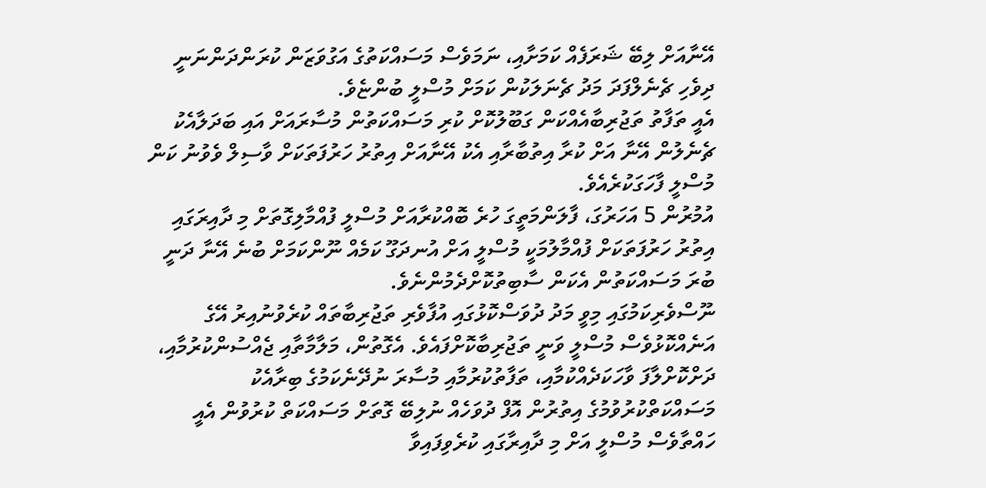އޭނާއަށް ލިބޭ ޝަރަފެއް ކަމަށާއި، ނަމަވެސް މަސައްކަތުގެ އަގުވަޒަން ކުރަންދަންނަނީ ދިވެހި ޗެނެލްފަދަ މަދު ޗެނަލަކުން ކަމަށް މުސްލީ ބުންޏެވެ.
އެއީ ތަފާތު ތަޖުރިބާއެއްކަން ގަބޫލުކޮށް ކުރި މަސައްކަތުން މުސާރައަށް އައި ބަދަލާއެކު ޗެނެލުން އޭނާ އަށް ކުރާ އިތުބާރާއި އެކު އޭނާއަށް އިތުރު ހަރުފަތަކަށް ވާސިލް ވެވުނު ކަން މުސްލީ ފާހަގަކުރެއެވެ.
އުމުރުން 5 އަހަރުގަ، ފާލަންމަތީގަ ހުރެ ބޮއްކުރާއަށް މުސްލީ ފުއްމާލިގޮތަށް މި ދާއިރަގައި އިތުރު ހަރުފަތަކަށް ފުއްމާލުމަކީ މުސްލީ އަށް އުނދަގޫ ކަމެއް ނޫންކަމަށް ބުނެ އޭނާ ދަނީ ބުރަ މަސައްކަތުން އެކަން ސާބިތުކޮށްދެމުންނެވެ.
ނޫސްވެރިކަމުގައި މިވީ މަދު ދުވަސްކޮޅުގައި އުފާވެރި ތަޖުރިބާތައް ކުރެވުނުއިރު އޭގެ އަނެއްކޮޅުވެސް މުސްލީ ވަނީ ތަޖުރިބާކޮށްފައެވެ. އެގޮތުން، މަލާމާތާއި ޖެއްސުންކުރުމާއި، ދަށްކޮށްލާފަ ވާހަކަދެއްކުމާއި، ތަފާތުކުރުމާއި މުސާރަ ނުދޭނެކަމުގެ ބިރާއެކު މަސައްކަތްކުރުވުމުގެ އިތުރުން އޮފް ދުވަހެއް ނުލިބޭ ގޮތަށް މަސައްކަތް ކުރުވުން އެއީ ހައްތާވެސް މުސްލީ އަށް މި ދާއިރާގައި ކުރެވިފައިވާ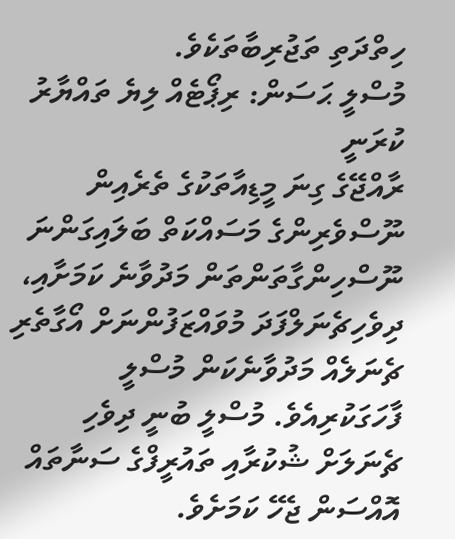ހިތްދަތި ތަޖުރިބާތަކެވެ.
މުސްލީ ޙަސަން: ރިޕޯޓެއް ލިޔެ ތައްޔާރު ކުރަނީ
ރާއްޖޭގެ ގިނަ މީޑިއާތަކުގެ ތެރެއިން ނޫސްވެރިންގެ މަސައްކަތް ބަލައިގަންނަ ނޫސްހިންގާތަންތަން މަދުވާނެ ކަމަށާއި، ދިވެހިޗެނަލްފަދަ މުވައްޒަފުންނަށް އޯގާތެރި ޗެނަލެއް މަދުވާނެކަން މުސްލީ ފާހަގަކުރިއެވެ. މުސްލީ ބުނީ ދިވެހި ޗެނަލަށް ޝުކުރާއި ތައުރީފްގެ ސަނާތައް އޮއްސަން ޖެހޭ ކަމަށެވެ.